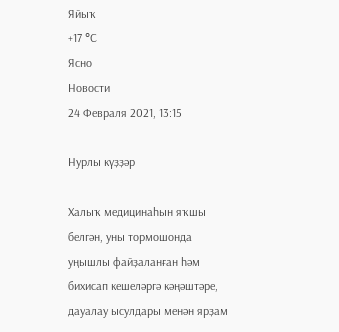Яйыҡ
+17 °С
Ясно
Новости
24 Февраля 2021, 13:15

Нурлы күҙҙәр

Халыҡ медицинаһын яҡшы белгән, уны тормошонда уңышлы файҙаланған һәм бихисап кешеләргә кәңәштәре, дауалау ысулдары менән ярҙам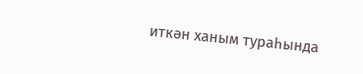иткән ханым тураһында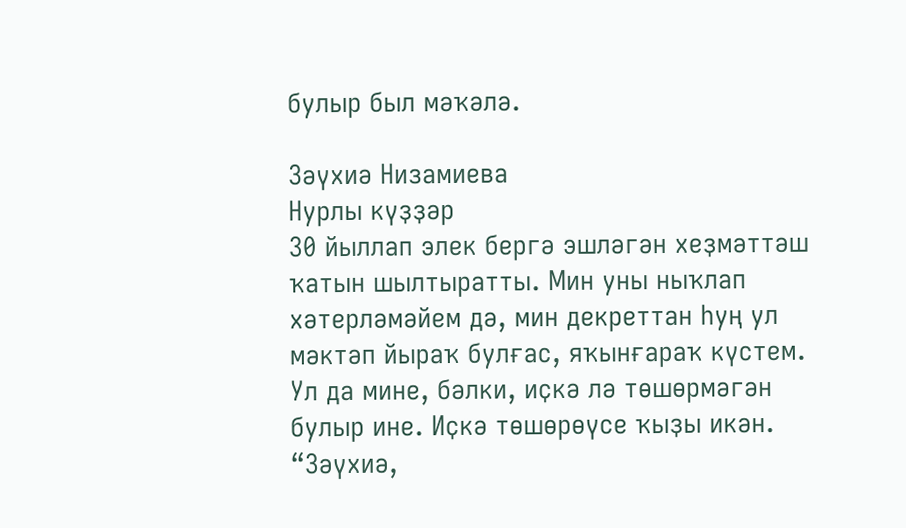булыр был мәҡәлә.

Зәүхиә Низамиева
Нурлы күҙҙәр
30 йыллап элек бергә эшләгән хеҙмәттәш ҡатын шылтыратты. Мин уны ныҡлап хәтерләмәйем дә, мин декреттан һуң ул мәктәп йыраҡ булғас, яҡынғараҡ күстем. Ул да мине, бәлки, иҫкә лә төшөрмәгән булыр ине. Иҫкә төшөрөүсе ҡыҙы икән.
“Зәүхиә,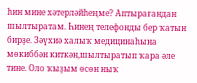һин мине хәтерләйһеңме? Аптырағандан шылтыратам. Һинең телефонды бер ҡатын бирҙе. Зәүхиә халыҡ медицинаһына мөкиббән киткән,шылтыратып ҡара әле тине. Оло ҡыҙым өсөн ныҡ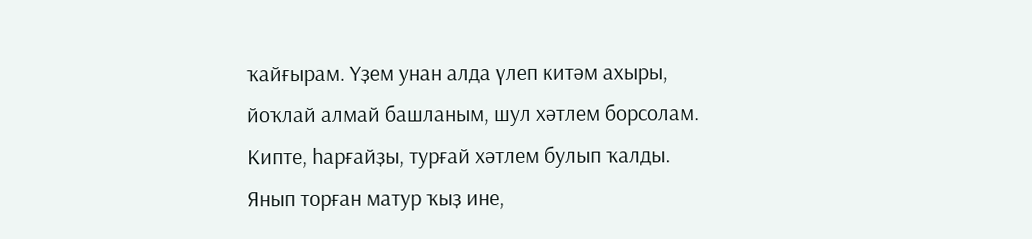ҡайғырам. Үҙем унан алда үлеп китәм ахыры, йоҡлай алмай башланым, шул хәтлем борсолам. Кипте, һарғайҙы, турғай хәтлем булып ҡалды. Янып торған матур ҡыҙ ине,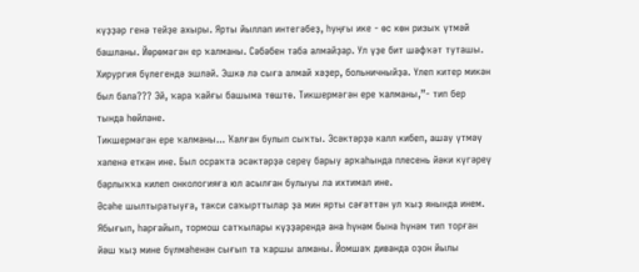күҙҙәр генә тейҙе ахыры. Ярты йыллап интегәбеҙ, һуңғы ике - өс көн ризыҡ үтмәй башланы. Йөрөмәгән ер ҡалманы. Сәбәбен таба алмайҙар. Ул үҙе бит шәфҡәт туташы. Хирургия бүлегендә эшләй. Эшкә лә сыға алмай хәҙер, больничныйҙа. Үлеп китер микән был бала??? Эй, ҡара ҡайғы башыма төштө. Тикшермәгән ере ҡалманы,”- тип бер тында һөйләне.
Тикшермәгән ере ҡалманы... Ҡалған булып сыҡты. Эсәктәрҙә калл кибеп, ашау үтмәү хәленә еткән ине. Был осраҡта эсәктәрҙә сереү барыу арҡаһында плесень йәки күгәреү барлыҡҡа килеп онкологияға юл асылған булыуы ла ихтимал ине.
Әсәһе шылтыратыуға, такси саҡырттылар ҙа мин ярты сәғәттән ул ҡыҙ янында инем. Ябығып, һарғайып, тормош сатҡылары күҙҙәрендә ана һүнәм бына һүнәм тип торған йәш ҡыҙ мине бүлмәһенән сығып та ҡаршы алманы. Йомшаҡ диванда оҙон йылы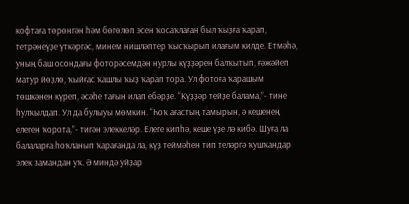кофтаға төрөнгән һәм бөгөлөп эсен ҡосаҡлаған был ҡыҙға ҡарап, тетрәнеүҙе үткәргәс, минем нишләптер ҡысҡырып илағым килде. Етмәһә, уның баш осондағы фоторәсемдән нурлы күҙҙәрен балҡытып, ғәжәйеп матур йөҙлө, ҡыйғас ҡашлы ҡыҙ ҡарап тора. Ул фотоға ҡарашым төшкәнен күреп, әсәһе тағын илап ебәрҙе. “Күҙҙәр тейҙе балама,”- тине һулҡылдап. Ул да булыуы мөмкин. “Һоҡ ағастың тамырын, ә кешенең елеген ҡорота,”- тигән элеккеләр. Елеге кипһә, кеше үҙе лә кибә. Шуға ла балаларға һоҡланып ҡарағанда ла, күҙ теймәһен тип теләргә ҡушҡандар элек замандан уҡ. Ә миндә уйҙар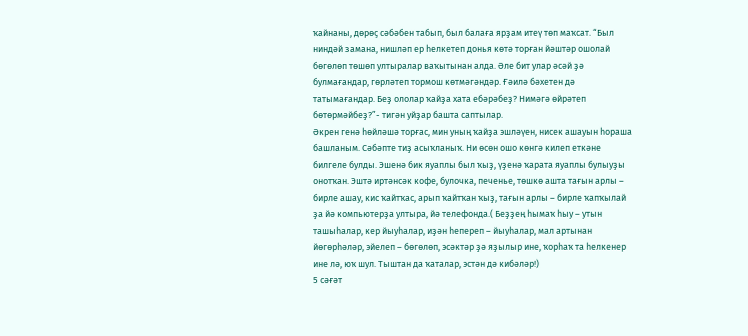ҡайнаны, дөрөҫ сәбәбен табып, был балаға ярҙам итеү төп маҡсат. “Был ниндәй замана, нишләп ер һелкетеп донья көтә торған йәштәр ошолай бөгөлөп төшөп ултыралар ваҡытынан алда. Әле бит улар әсәй ҙә булмағандар, гөрләтеп тормош көтмәгәндәр. Ғәилә бәхетен дә татымағандар. Беҙ ололар ҡайҙа хата ебәрәбеҙ? Нимәгә өйрәтеп бөтөрмәйбеҙ?”- тигән уйҙар башта саптылар.
Әкрен генә һөйләшә торғас, мин уның ҡайҙа эшләүен, нисек ашауын һораша башланым. Сәбәпте тиҙ асыҡланыҡ. Ни өсөн ошо көнгә килеп еткәне билгеле булды. Эшенә бик яуаплы был ҡыҙ, үҙенә ҡарата яуаплы булыуҙы онотҡан. Эштә иртәнсәк кофе, булочка, печенье, төшкө ашта тағын арлы – бирле ашау, кис ҡайтҡас, арып ҡайтҡан ҡыҙ, тағын арлы – бирле ҡапҡылай ҙа йә компьютерҙа ултыра, йә телефонда.( Беҙҙең һымаҡ һыу – утын ташыһалар, кер йыуһалар, иҙән һепереп – йыуһалар, мал артынан йөгөрһәләр, эйелеп – бөгөлөп, эсәктәр ҙә яҙылыр ине, ҡорһаҡ та һелкенер ине лә, юҡ шул. Тыштан да ҡаталар, эстән дә кибәләр!)
5 сәғәт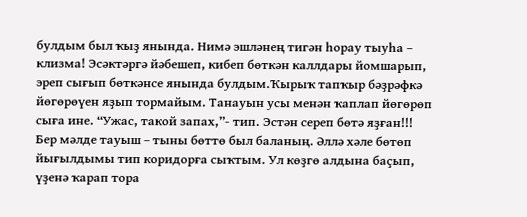булдым был ҡыҙ янында. Нимә эшләнең тигән һорау тыуһа – клизма! Эсәктәргә йәбешеп, кибеп бөткән каллдары йомшарып, эреп сығып бөткәнсе янында булдым.Ҡырыҡ тапҡыр бәҙрәфкә йөгөрөүен яҙып тормайым. Танауын усы менән ҡаплап йөгөрөп сыға ине. “Ужас, такой запах,”- тип. Эстән сереп бөтә яҙған!!!
Бер мәлде тауыш – тыны бөттө был баланың. Әллә хәле бөтөп йығылдымы тип коридорға сыҡтым. Ул көҙгө алдына баҫып, үҙенә ҡарап тора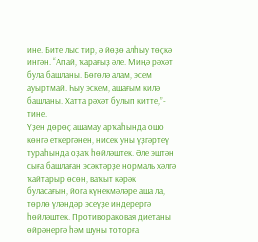ине. Бите лыс тир, ә йөҙө алһыу төҫкә ингән. “Апай, ҡарағыҙ әле. Миңә рәхәт була башланы. Бөгөлә алам, эсем ауыртмай. Һыу эскем, ашағым килә башланы. Хатта рәхәт булып китте,”- тине.
Үҙен дөрөҫ ашамау арҡаһында ошо көнгә еткергәнен, нисек уны үҙгәртеү тураһында оҙаҡ һөйләштек. Әле эштән сыға башлаған эсәктәрҙе нормаль хәлгә ҡайтарыр өсөн, ваҡыт кәрәк буласағын, йога күнекмәләре аша ла, төрлө үләндәр эсеүҙе индерергә һөйләштек. Противораковая диетаны өйрәнергә һәм шуны тоторға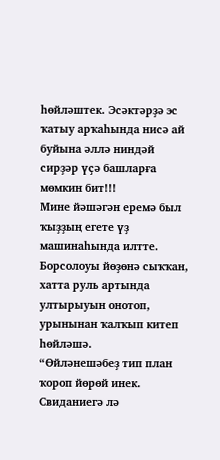һөйләштек. Эсәктәрҙә эс ҡатыу арҡаһында нисә ай буйына әллә ниндәй сирҙәр үҫә башларға мөмкин бит!!!
Мине йәшәгән еремә был ҡыҙҙың егете үҙ машинаһында илтте. Борсолоуы йөҙөнә сыҡҡан, хатта руль артында ултырыуын онотоп, урынынан ҡалҡып китеп һөйләшә.
“Өйләнешәбеҙ тип план ҡороп йөрөй инек. Свиданиегә лә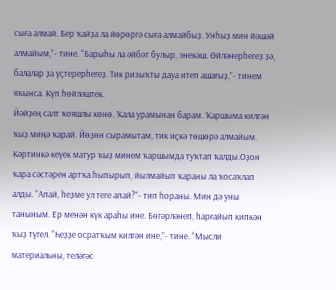сыға алмай. Бер ҡайҙа ла йөрөргә сыға алмайбыҙ. Унһыҙ мин йәшәй алмайым,”- тине. “Барыһы ла әйбәт булыр, энекәш. Өйләнерһегеҙ ҙә, балалар ҙа үҫтерерһегеҙ. Тик ризыҡты дауа итеп ашағыҙ,”- тинем яҡынса. Күп һөйләштек.
Йәйҙең салт ҡояшлы көнө. Ҡала урамынан барам. Ҡаршыма килгән ҡыҙ миңә ҡарай. Йөҙөн сырамытам, тик иҫкә төшөрә алмайым. Кәртинкә кеүек матур ҡыҙ минем ҡаршымда туҡтап ҡалды.Оҙон ҡара сәстәрен артҡа һыпырып, йылмайып ҡараны ла ҡосаҡлап алды. “Апай, һеҙме ул теге апай?“- тип һораны. Мин дә уны таныным. Ер менән күк араһы ине. Бөгәрләнеп, һарғайып кипкән ҡыҙ түгел. “Һеҙҙе осратҡым килгән ине,”- тине. “Мысли материальны, теләгәс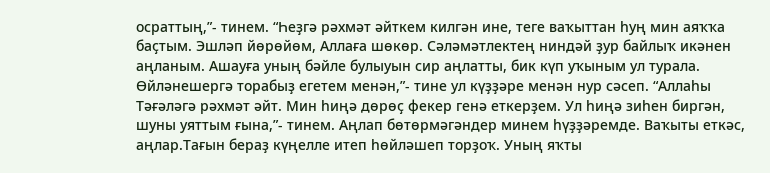осраттың,”- тинем. “Һеҙгә рәхмәт әйткем килгән ине, теге ваҡыттан һуң мин аяҡҡа баҫтым. Эшләп йөрөйөм, Аллаға шөкөр. Сәләмәтлектең ниндәй ҙур байлыҡ икәнен аңланым. Ашауға уның бәйле булыуын сир аңлатты, бик күп уҡыным ул турала. Өйләнешергә торабыҙ егетем менән,”- тине ул күҙҙәре менән нур сәсеп. “Аллаһы Тәғәләгә рәхмәт әйт. Мин һиңә дөрөҫ фекер генә еткерҙем. Ул һиңә зиһен биргән, шуны уяттым ғына,”- тинем. Аңлап бөтөрмәгәндер минем һүҙҙәремде. Ваҡыты еткәс, аңлар.Тағын бераҙ күңелле итеп һөйләшеп торҙоҡ. Уның яҡты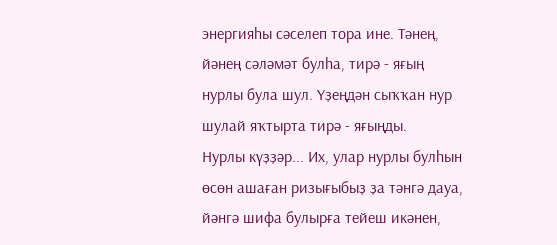энергияһы сәселеп тора ине. Тәнең, йәнең сәләмәт булһа, тирә - яғың нурлы була шул. Үҙеңдән сыҡҡан нур шулай яҡтырта тирә - яғыңды.
Нурлы күҙҙәр... Их, улар нурлы булһын өсөн ашаған ризығыбыҙ ҙа тәнгә дауа, йәнгә шифа булырға тейеш икәнен,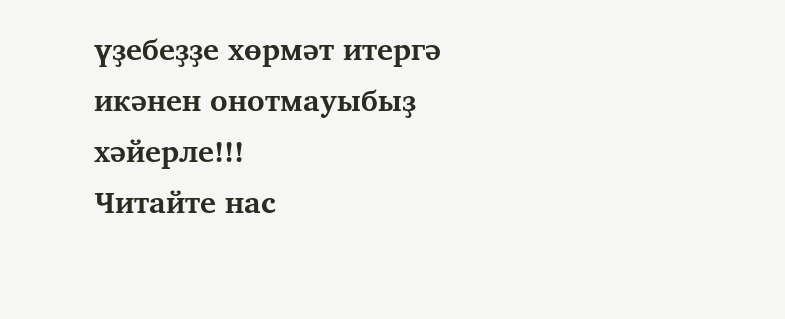үҙебеҙҙе хөрмәт итергә икәнен онотмауыбыҙ хәйерле!!!
Читайте нас